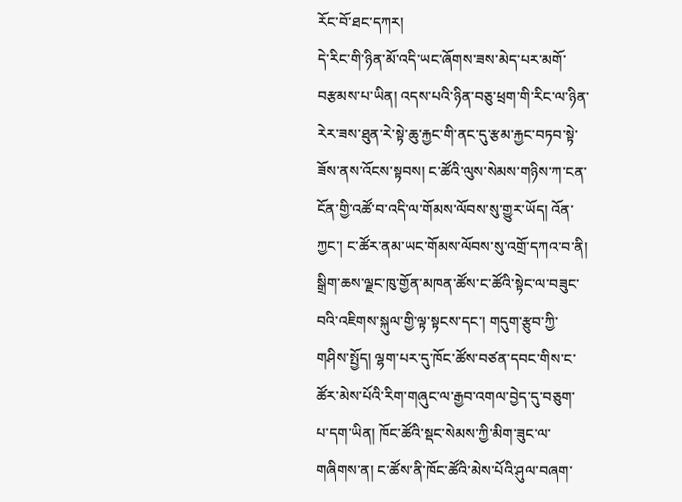རོང་བོ་ཐང་དཀར།
དེ་རིང་གི་ཉིན་མོ་འདི་ཡང་ཞོགས་ཟས་མེད་པར་མགོ་བརྩམས་པ་ཡིན། འདས་པའི་ཉིན་བཅུ་ཕྲག་གི་རིང་ལ་ཉིན་རེར་ཟས་ཐུན་རེ་སྟེ་ཆུ་རྐྱང་གི་ནང་དུ་རྩམ་རྐྱང་བཏབ་སྟེ་ཟོས་ནས་འོངས་སྟབས། ང་ཚོའི་ལུས་སེམས་གཉིས་ཀ་ངན་ངོན་གྱི་འཚོ་བ་འདི་ལ་གོམས་ལོབས་སུ་གྱུར་ཡོད། འོན་ཀྱང་། ང་ཚོར་ནམ་ཡང་གོམས་ལོབས་སུ་འགྲོ་དཀའ་བ་ནི། སྒྲིག་ཆས་ལྗང་ཁུ་གྱོན་མཁན་ཚོས་ང་ཚོའི་སྟེང་ལ་བཟུང་བའི་འཇིགས་སྐུལ་གྱི་ལྟ་སྟངས་དང་། གདུག་རྩུབ་ཀྱི་གཤིས་སྤྱོད། ལྷག་པར་དུ་ཁོང་ཚོས་བཙན་དབང་གིས་ང་ཚོར་མེས་པོའི་རིག་གཞུང་ལ་རྒྱབ་འགལ་བྱེད་དུ་བཅུག་པ་དག་ཡིན། ཁོང་ཚོའི་སྡང་སེམས་ཀྱི་མིག་ཟུང་ལ་གཞིགས་ན། ང་ཚོས་ནི་ཁོང་ཚོའི་མེས་པོའི་ཤུལ་བཞག་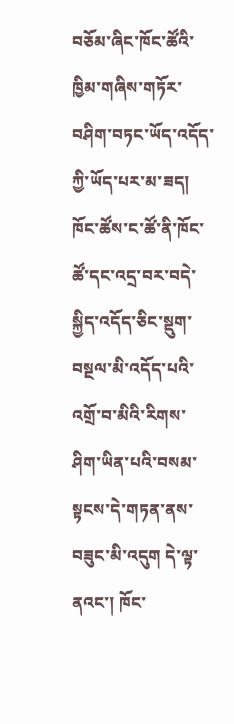བཅོམ་ཞིང་ཁོང་ཚོའི་ཁྱིམ་གཞིས་གཏོར་བཤིག་བཏང་ཡོད་འདོད་ཀྱི་ཡོད་པར་མ་ཟད། ཁོང་ཚོས་ང་ཚོ་ནི་ཁོང་ཚོ་དང་འདྲ་བར་བདེ་སྐྱིད་འདོད་ཅིང་སྡུག་བསྔལ་མི་འདོད་པའི་འགྲོ་བ་མིའི་རིགས་ཤིག་ཡིན་པའི་བསམ་སྟངས་དེ་གཏན་ནས་བཟུང་མི་འདུག དེ་ལྟ་ནའང་། ཁོང་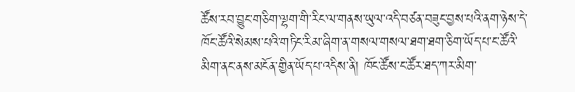ཚོས་རབ་བྱུང་གཅིག་ལྷག་གི་རིང་ལ་གནས་ཡུལ་འདི་བཙན་བཟུང་བྱས་པའི་ནག་ཉེས་དེ་ཁོང་ཚོའི་སེམས་པའི་གཏིང་རིམ་ཞིག་ན་གསལ་གསལ་ཐག་ཐག་ཅིག་ཡོད་པ་ང་ཚོའི་མིག་ནང་ནས་མངོན་གྱིན་ཡོད་པ་འདིས་ནི། ཁོང་ཚོས་ང་ཚོར་ཐད་ཀར་མིག་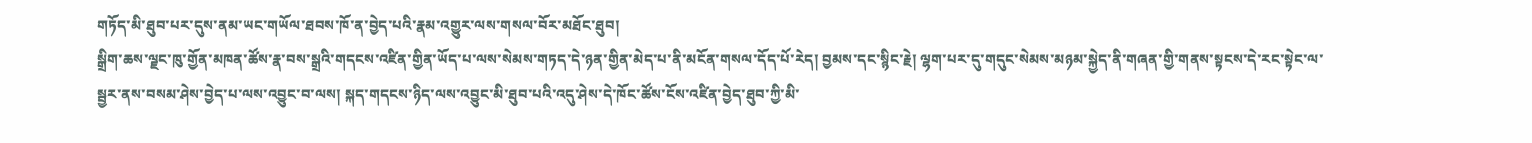གཏོད་མི་ཐུབ་པར་དུས་ནམ་ཡང་གཡོལ་ཐབས་ཁོ་ན་བྱེད་པའི་རྣམ་འགྱུར་ལས་གསལ་བོར་མཐོང་ཐུབ།
སྒྲིག་ཆས་ལྗང་ཁུ་གྱོན་མཁན་ཚོས་རྣ་བས་སྒྲའི་གདངས་འཛིན་གྱིན་ཡོད་པ་ལས་སེམས་གཏད་དེ་ཉན་གྱིན་མེད་པ་ནི་མངོན་གསལ་དོད་པོ་རེད། བྱམས་དང་སྙིང་རྗེ། ལྷག་པར་དུ་གདུང་སེམས་མཉམ་སྐྱེད་ནི་གཞན་གྱི་གནས་སྟངས་དེ་རང་སྟེང་ལ་སྦྱར་ནས་བསམ་ཤེས་བྱེད་པ་ལས་འབྱུང་བ་ལས། སྐད་གདངས་ཉིད་ལས་འབྱུང་མི་ཐུབ་པའི་འདུ་ཤེས་དེ་ཁོང་ཚོས་ངོས་འཛིན་བྱེད་ཐུབ་ཀྱི་མི་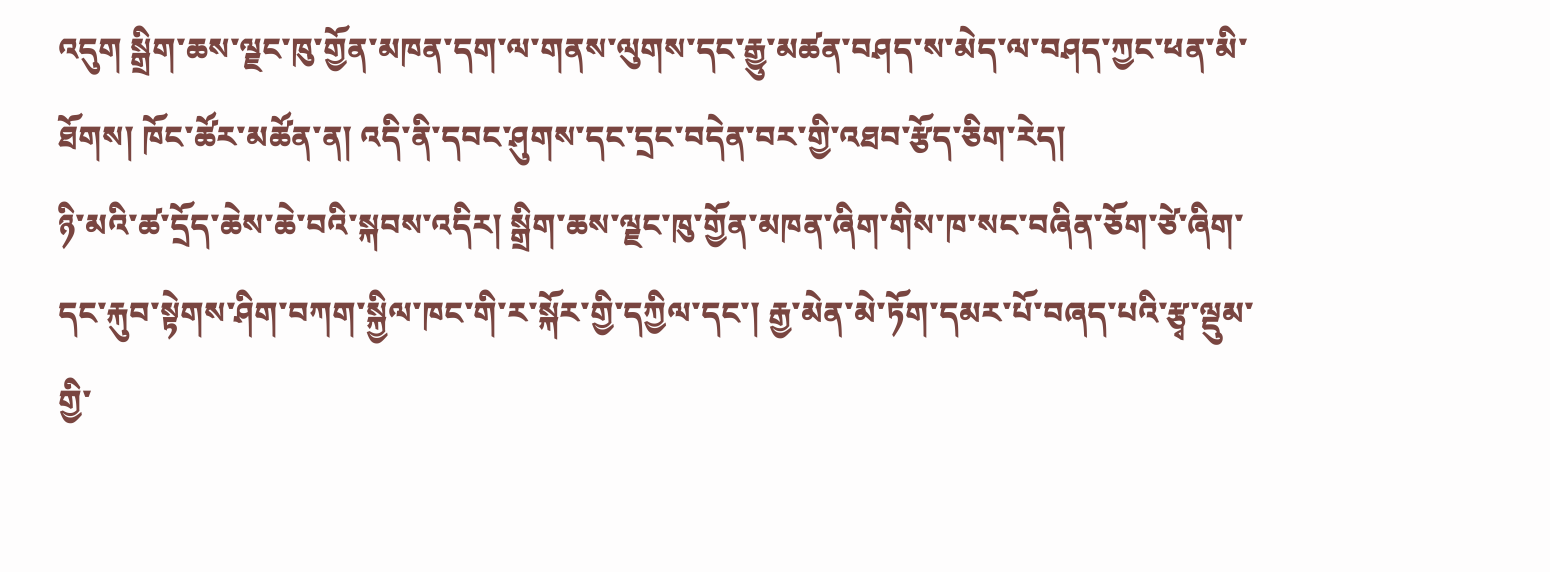འདུག སྒྲིག་ཆས་ལྗང་ཁུ་གྱོན་མཁན་དག་ལ་གནས་ལུགས་དང་རྒྱུ་མཚན་བཤད་ས་མེད་ལ་བཤད་ཀྱང་ཕན་མི་ཐོགས། ཁོང་ཚོར་མཚོན་ན། འདི་ནི་དབང་ཤུགས་དང་དྲང་བདེན་བར་གྱི་འཐབ་རྩོད་ཅིག་རེད།
ཉི་མའི་ཚ་དྲོད་ཆེས་ཆེ་བའི་སྐབས་འདིར། སྒྲིག་ཆས་ལྗང་ཁུ་གྱོན་མཁན་ཞིག་གིས་ཁ་སང་བཞིན་ཅོག་ཙེ་ཞིག་དང་རྐུབ་སྟེགས་ཤིག་བཀག་སྐྱིལ་ཁང་གི་ར་སྐོར་གྱི་དཀྱིལ་དང་། རྒྱ་མེན་མེ་ཏོག་དམར་པོ་བཞད་པའི་རྩྭ་ལྡུམ་གྱི་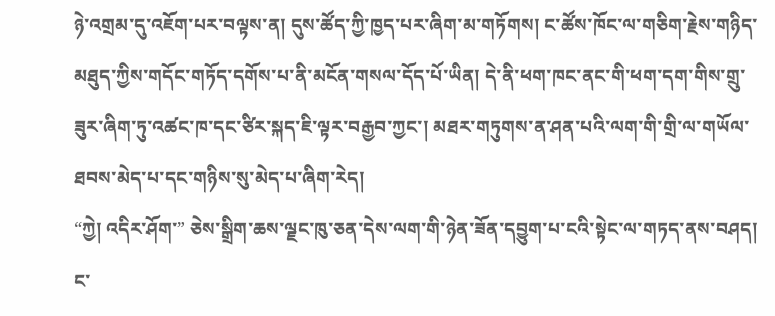ཉེ་འགྲམ་དུ་འཇོག་པར་བལྟས་ན། དུས་ཚོད་ཀྱི་ཁྱད་པར་ཞིག་མ་གཏོགས། ང་ཚོས་ཁོང་ལ་གཅིག་རྗེས་གཉིད་མཐུད་ཀྱིས་གདོང་གཏོད་དགོས་པ་ནི་མངོན་གསལ་དོད་པོ་ཡིན། དེ་ནི་ཕག་ཁང་ནང་གི་ཕག་དག་གིས་གྲུ་ཟུར་ཞིག་ཏུ་འཚང་ཁ་དང་ཙིར་སྐད་ཇི་ལྟར་བརྒྱབ་ཀྱང་། མཐར་གཏུགས་ན་ཤན་པའི་ལག་གི་གྲི་ལ་གཡོལ་ཐབས་མེད་པ་དང་གཉིས་སུ་མེད་པ་ཞིག་རེད།
“ཀྱེ། འདིར་ཤོག་” ཅེས་སྒྲིག་ཆས་ལྗང་ཁུ་ཅན་དེས་ལག་གི་ཉེན་ཟོན་དབྱུག་པ་ངའི་སྟེང་ལ་གཏད་ནས་བཤད། ང་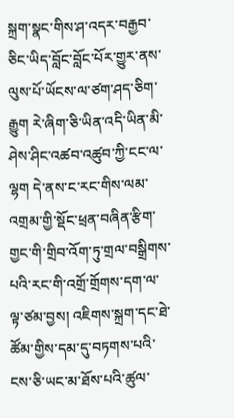སྐྲག་སྣང་གིས་ཤ་འདར་བརྒྱབ་ཅིང་ཡིད་བློང་བློང་པོར་གྱུར་ནས་ལུས་པོ་ཡོངས་ལ་ཙག་ཤད་ཅིག་རྒྱུག རེ་ཞིག་ཅི་ཡིན་འདི་ཡིན་མི་ཤེས་ཤིང་འཚབ་འཚུབ་ཀྱི་ངང་ལ་ལྷག དེ་ནས་ང་རང་གིས་ལམ་འགྲམ་གྱི་སྡོང་ཕྲན་བཞིན་རྩིག་གྱང་གི་གྲིབ་འོག་ཏུ་གྲལ་བསྒྲིགས་པའི་རང་གི་འགྲོ་གྲོགས་དག་ལ་ལྟ་ཙམ་བྱས། འཇིགས་སྐྲག་དང་ཐེ་ཚོམ་གྱིས་དམ་དུ་བཏགས་པའི་ངས་ཅི་ཡང་མ་ཐོས་པའི་ཚུལ་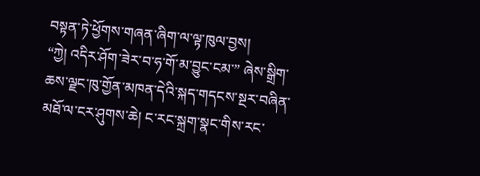བསྟན་ཏེ་ཕྱོགས་གཞན་ཞིག་ལ་ལྟ་ཁུལ་བྱས།
“ཀྱེ། འདིར་ཤོག་ཟེར་བ་ཧ་གོ་མ་བྱུང་ངམ་” ཞེས་སྒྲིག་ཆས་ལྗང་ཁུ་གྱོན་མཁན་དེའི་སྐད་གདངས་སྔར་བཞིན་མཐོ་ལ་ངར་ཤུགས་ཆེ། ང་རང་སྐྲག་སྣང་གིས་རང་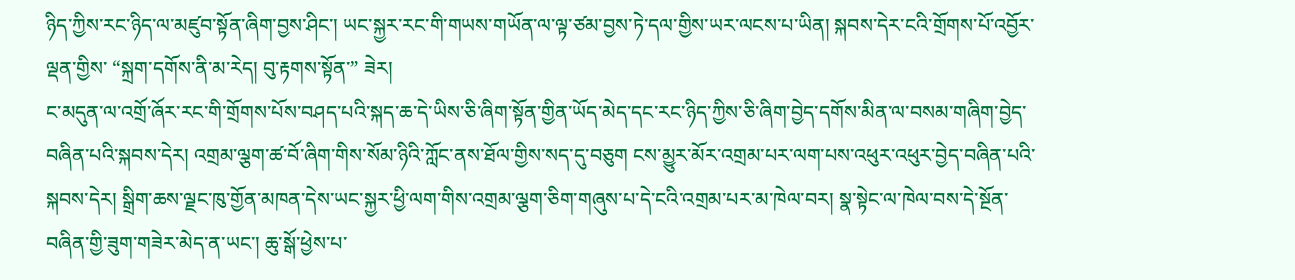ཉིད་ཀྱིས་རང་ཉིད་ལ་མཛུབ་སྟོན་ཞིག་བྱས་ཤིང་། ཡང་སྐྱར་རང་གི་གཡས་གཡོན་ལ་ལྟ་ཙམ་བྱས་ཏེ་དལ་གྱིས་ཡར་ལངས་པ་ཡིན། སྐབས་དེར་ངའི་གྲོགས་པོ་འབྱོར་ལྡན་གྱིས་ “སྐྲག་དགོས་ནི་མ་རེད། བུ་རྟགས་སྟོན་” ཟེར།
ང་མདུན་ལ་འགྲོ་ཞོར་རང་གི་གྲོགས་པོས་བཤད་པའི་སྐད་ཆ་དེ་ཡིས་ཅི་ཞིག་སྟོན་གྱིན་ཡོད་མེད་དང་རང་ཉིད་ཀྱིས་ཅི་ཞིག་བྱེད་དགོས་མིན་ལ་བསམ་གཞིག་བྱེད་བཞིན་པའི་སྐབས་དེར། འགྲམ་ལྕག་ཚ་བོ་ཞིག་གིས་སོམ་ཉིའི་ཀློང་ནས་ཐོལ་གྱིས་སད་དུ་བཅུག ངས་མྱུར་མོར་འགྲམ་པར་ལག་པས་འཕུར་འཕུར་བྱེད་བཞིན་པའི་སྐབས་དེར། སྒྲིག་ཆས་ལྗང་ཁུ་གྱོན་མཁན་དེས་ཡང་སྐྱར་ཕྱི་ལག་གིས་འགྲམ་ལྕག་ཅིག་གཞུས་པ་དེ་ངའི་འགྲམ་པར་མ་ཁེལ་བར། སྣ་སྟེང་ལ་ཁེལ་བས་དེ་སྔོན་བཞིན་གྱི་ཟུག་གཟེར་མེད་ན་ཡང་། ཆུ་སྒོ་ཕྱེས་པ་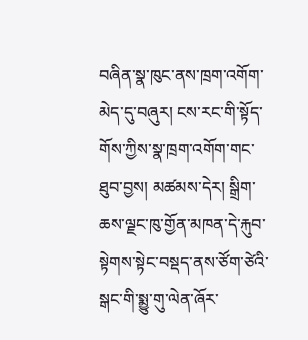བཞིན་སྣ་ཁུང་ནས་ཁྲག་འགོག་མེད་དུ་བཞུར། ངས་རང་གི་སྟོད་གོས་ཀྱིས་སྣ་ཁྲག་འགོག་གང་ཐུབ་བྱས། མཚམས་དེར། སྒྲིག་ཆས་ལྗང་ཁུ་གྱོན་མཁན་དེ་རྐུབ་སྟེགས་སྟེང་བསྡད་ནས་ཙོག་ཙེའི་སྒང་གི་སྨྱུ་གུ་ལེན་ཞོར་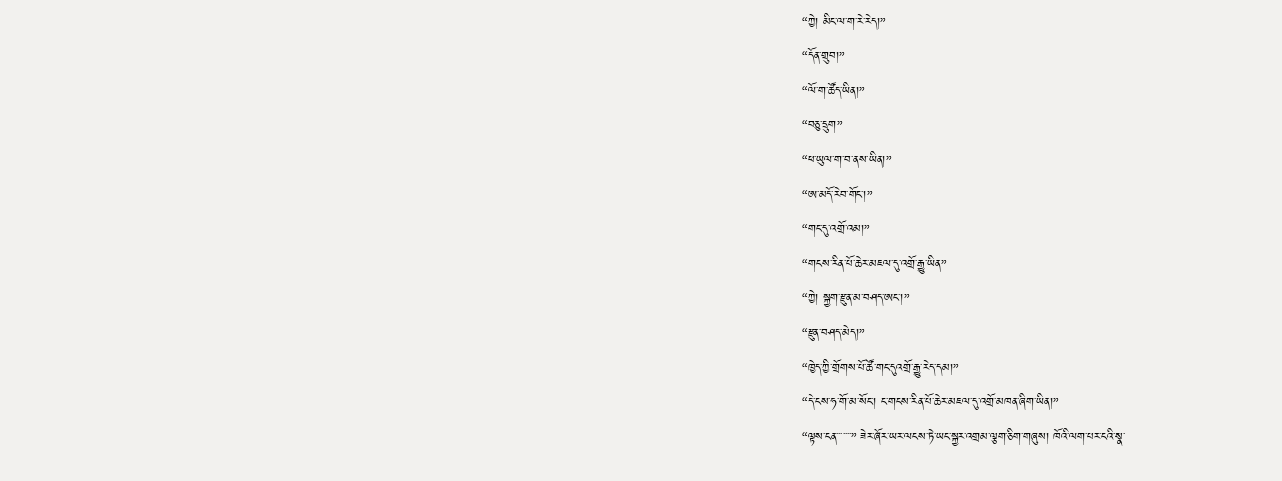“ཀྱེ། མིང་ལ་ག་རེ་རེད།”
“དོན་གྲུབ།”
“ལོ་ག་ཚོད་ཡིན།”
“བཅུ་དྲུག”
“ཕ་ཡུལ་ག་བ་ནས་ཡིན།”
“ཨ་མདོ་རེབ་གོང་།”
“གང་དུ་འགྲོ་འམ།”
“གངས་རིན་པོ་ཆེར་མཇལ་དུ་འགྲོ་རྒྱུ་ཡིན”
“ཀྱེ། སྐྱག་རྫུན་མ་བཤད་ཨང་།”
“རྫུན་བཤད་མེད།”
“ཁྱེད་ཀྱི་གྲོགས་པོ་ཚོ་གང་དུའགྲོ་རྒྱུ་རེད་དམ།”
“དེ་ངས་ཧ་གོ་མ་སོང་། ང་གངས་རིན་པོ་ཆེར་མཇལ་དུ་འགྲོ་མཁན་ཞིག་ཡིན།”
“ལྟས་ངན་་་་་་་” ཟེར་ཞོར་ཡར་ལངས་ཏེ་ཡང་སྐྱར་འགྲམ་ལྕག་ཅིག་གཞུས། ཁོའི་ལག་པར་ངའི་སྣ་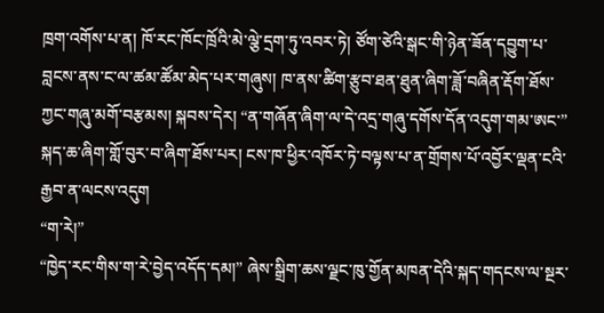ཁྲག་འགོས་པ་ན། ཁོ་རང་ཁོང་ཁྲོའི་མེ་ལྕེ་དྲག་ཏུ་འབར་ཏེ། ཙོག་ཙེའི་སྒང་གི་ཉེན་ཟོན་དབྱུག་པ་བླངས་ནས་ང་ལ་ཚམ་ཚོམ་མེད་པར་གཞུས། ཁ་ནས་ཚིག་རྩུབ་ཐན་ཐུན་ཞིག་ཟློ་བཞིན་རྡོག་ཐོས་ཀྱང་གཞུ་མགོ་བརྩམས། སྐབས་དེར། “ན་གཞོན་ཞིག་ལ་དེ་འདྲ་གཞུ་དགོས་དོན་འདུག་གམ་ཨང་” སྐད་ཆ་ཞིག་གློ་བུར་བ་ཞིག་ཐོས་པར། ངས་ཁ་ཕྱིར་འཁོར་ཏེ་བལྟས་པ་ན་གྲོགས་པོ་འབྱོར་ལྡན་ངའི་རྒྱབ་ན་ལངས་འདུག
“ག་རེ།”
“ཁྱེད་རང་གིས་ག་རེ་བྱེད་འདོད་དམ།” ཞེས་སྒྲིག་ཆས་ལྗང་ཁུ་གྱོན་མཁན་དེའི་སྐད་གདངས་ལ་སྔར་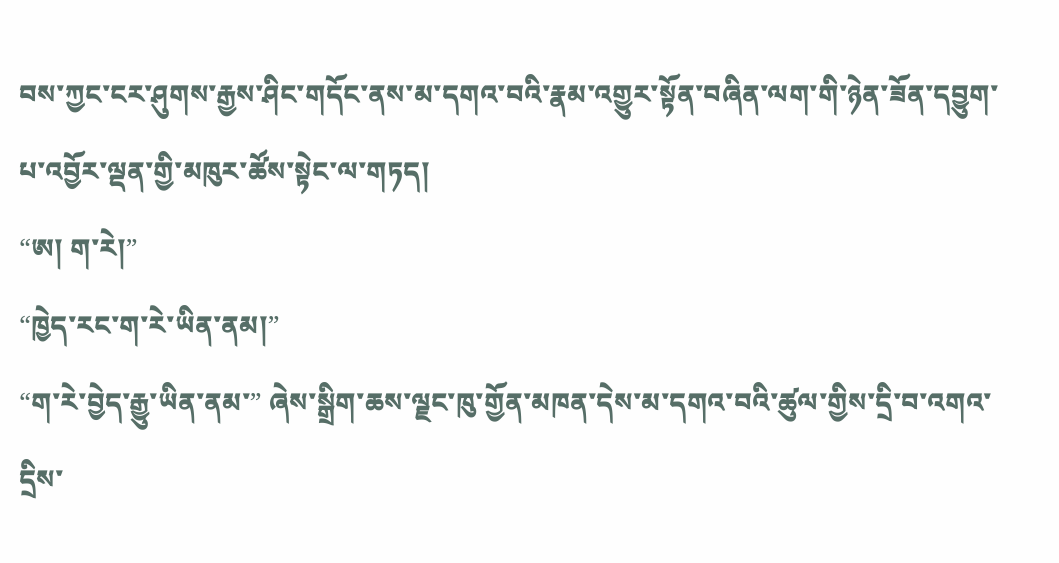བས་ཀྱང་ངར་ཤུགས་རྒྱས་ཤིང་གདོང་ནས་མ་དགའ་བའི་རྣམ་འགྱུར་སྟོན་བཞིན་ལག་གི་ཉེན་ཟོན་དབྱུག་པ་འབྱོར་ལྡན་གྱི་མཁུར་ཚོས་སྟེང་ལ་གཏད།
“ཨ། ག་རེ།”
“ཁྱེད་རང་ག་རེ་ཡིན་ནམ།”
“ག་རེ་བྱེད་རྒྱུ་ཡིན་ནམ་” ཞེས་སྒྲིག་ཆས་ལྗང་ཁུ་གྱོན་མཁན་དེས་མ་དགའ་བའི་ཚུལ་གྱིས་དྲི་བ་འགའ་དྲིས་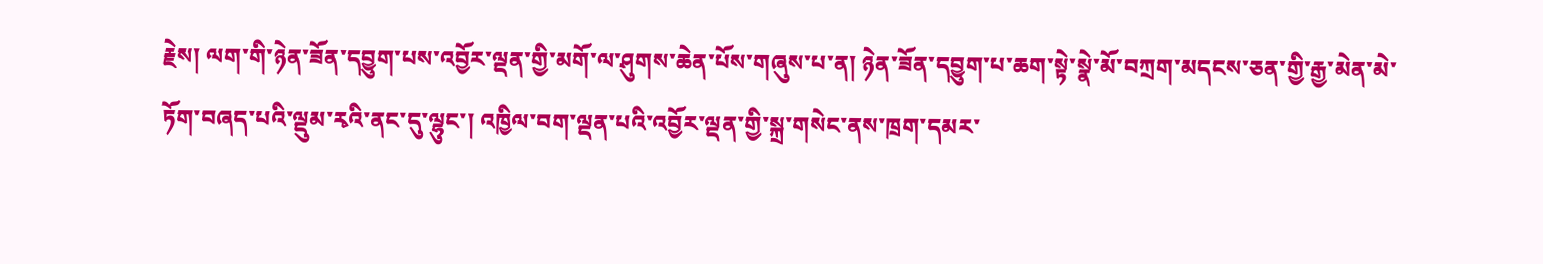རྗེས། ལག་གི་ཉེན་ཟོན་དབྱུག་པས་འབྱོར་ལྡན་གྱི་མགོ་ལ་ཤུགས་ཆེན་པོས་གཞུས་པ་ན། ཉེན་ཟོན་དབྱུག་པ་ཆག་སྟེ་སྣེ་མོ་བཀྲག་མདངས་ཅན་གྱི་རྒྱ་མེན་མེ་ཏོག་བཞད་པའི་ལྡུམ་རྭའི་ནང་དུ་ལྷུང་། འཁྱིལ་བག་ལྡན་པའི་འབྱོར་ལྡན་གྱི་སྐྲ་གསེང་ནས་ཁྲག་དམར་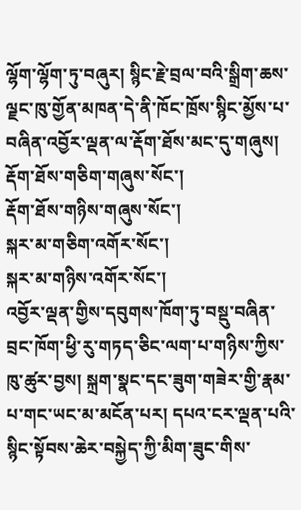ལྷོག་ལྷོག་ཏུ་བཞུར། སྙིང་རྗེ་བྲལ་བའི་སྒྲིག་ཆས་ལྗང་ཁུ་གྱོན་མཁན་དེ་ནི་ཁོང་ཁྲོས་སྙིང་མྱོས་པ་བཞིན་འབྱོར་ལྡན་ལ་རྡོག་ཐོས་མང་དུ་གཞུས།
རྡོག་ཐོས་གཅིག་གཞུས་སོང་།
རྡོག་ཐོས་གཉིས་གཞུས་སོང་།
སྐར་མ་གཅིག་འགོར་སོང་།
སྐར་མ་གཉིས་འགོར་སོང་།
འབྱོར་ལྡན་གྱིས་དབུགས་ཁོག་ཏུ་བསྡུ་བཞིན་བྲང་ཁོག་ཕྱི་རུ་གཏད་ཅིང་ལག་པ་གཉིས་ཀྱིས་ཁུ་ཚུར་བྱས། སྐྲག་སྣང་དང་ཟུག་གཟེར་གྱི་རྣམ་པ་གང་ཡང་མ་མངོན་པར། དཔའ་ངར་ལྡན་པའི་སྙིང་སྟོབས་ཆེར་བསྐྱེད་ཀྱི་མིག་ཟུང་གིས་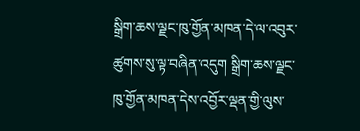སྒྲིག་ཆས་ལྗང་ཁུ་གྱོན་མཁན་དེ་ལ་འབུར་ཚུགས་སུ་ལྟ་བཞིན་འདུག སྒྲིག་ཆས་ལྗང་ཁུ་གྱོན་མཁན་དེས་འབྱོར་ལྡན་གྱི་ལུས་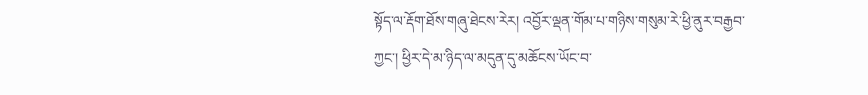སྟོད་ལ་རྡོག་ཐོས་གཞུ་ཐེངས་རེར། འབྱོར་ལྡན་གོམ་པ་གཉིས་གསུམ་རེ་ཕྱི་ནུར་བརྒྱབ་ཀྱང་། ཕྱིར་དེ་མ་ཉིད་ལ་མདུན་དུ་མཆོངས་ཡོང་བ་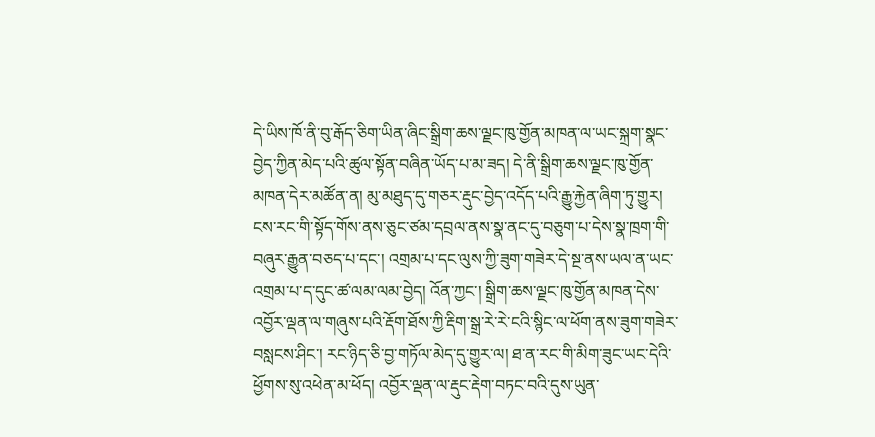དེ་ཡིས་ཁོ་ནི་བུ་རྒོད་ཅིག་ཡིན་ཞིང་སྒྲིག་ཆས་ལྗང་ཁུ་གྱོན་མཁན་ལ་ཡང་སྐྲག་སྣང་བྱེད་ཀྱིན་མེད་པའི་ཚུལ་སྟོན་བཞིན་ཡོད་པ་མ་ཟད། དེ་ནི་སྒྲིག་ཆས་ལྗང་ཁུ་གྱོན་མཁན་དེར་མཚོན་ན། མུ་མཐུད་དུ་གཅར་རྡུང་བྱེད་འདོད་པའི་རྒྱུ་རྐྱེན་ཞིག་ཏུ་གྱུར།
ངས་རང་གི་སྟོད་གོས་ནས་ཅུང་ཙམ་དབྲལ་ནས་སྣ་ནང་དུ་བཅུག་པ་དེས་སྣ་ཁྲག་གི་བཞུར་རྒྱུན་བཅད་པ་དང་། འགྲམ་པ་དང་ལུས་ཀྱི་ཟུག་གཟེར་དེ་སྔ་ནས་ཡལ་ན་ཡང་འགྲམ་པ་ད་དུང་ཚ་ལམ་ལམ་བྱེད། འོན་ཀྱང་། སྒྲིག་ཆས་ལྗང་ཁུ་གྱོན་མཁན་དེས་འབྱོར་ལྡན་ལ་གཞུས་པའི་རྡོག་ཐོས་ཀྱི་རྡིག་སྒྲ་རེ་རེ་ངའི་སྙིང་ལ་ཕོག་ནས་ཟུག་གཟེར་བསླངས་ཤིང་། རང་ཉིད་ཅི་བྱ་གཏོལ་མེད་དུ་གྱུར་ལ། ཐ་ན་རང་གི་མིག་ཟུང་ཡང་དེའི་ཕྱོགས་སུ་འཕེན་མ་ཕོད། འབྱོར་ལྡན་ལ་རྡུང་རྡེག་བཏང་བའི་དུས་ཡུན་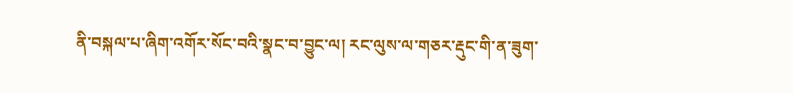ནི་བསྐལ་པ་ཞིག་འགོར་སོང་བའི་སྣང་བ་བྱུང་ལ། རང་ལུས་ལ་གཅར་རྡུང་གི་ན་ཟུག་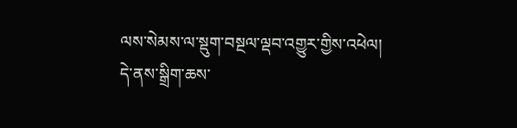ལས་སེམས་ལ་སྡུག་བསྔལ་ལྡབ་འགྱུར་གྱིས་འཕེལ།
དེ་ནས་སྒྲིག་ཆས་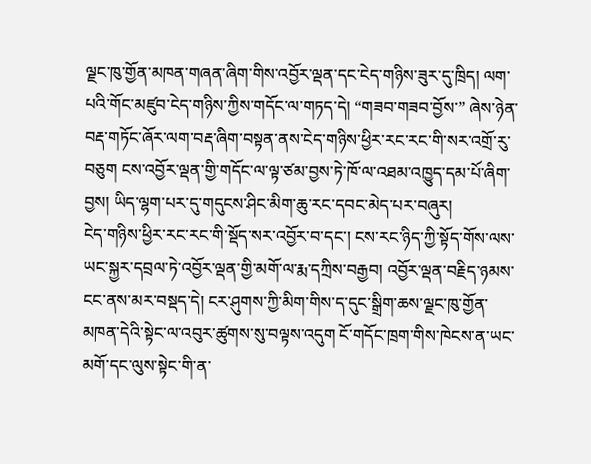ལྗང་ཁུ་གྱོན་མཁན་གཞན་ཞིག་གིས་འབྱོར་ལྡན་དང་ངེད་གཉིས་ཟུར་དུ་ཁྲིད། ལག་པའི་གོང་མཛུབ་ངེད་གཉིས་ཀྱིས་གདོང་ལ་གཏད་དེ། “གཟབ་གཟབ་བྱོས་” ཞེས་ཉེན་བརྡ་གཏོང་ཞོར་ལག་བརྡ་ཞིག་བསྟན་ནས་ངེད་གཉིས་ཕྱིར་རང་རང་གི་སར་འགྲོ་རུ་བཅུག ངས་འབྱོར་ལྡན་གྱི་གདོང་ལ་ལྟ་ཙམ་བྱས་ཏེ་ཁོ་ལ་འཐམ་འཁྱུད་དམ་པོ་ཞིག་བྱས། ཡིད་ལྷག་པར་དུ་གདུངས་ཤིང་མིག་ཆུ་རང་དབང་མེད་པར་བཞུར།
ངེད་གཉིས་ཕྱིར་རང་རང་གི་སྡོད་སར་འབྱོར་བ་དང་། ངས་རང་ཉིད་ཀྱི་སྟོད་གོས་ལས་ཡང་སྐྱར་དབྲལ་ཏེ་འབྱོར་ལྡན་གྱི་མགོ་ལ་རྨ་དཀྲིས་བརྒྱབ། འབྱོར་ལྡན་བརྗིད་ཉམས་ངང་ནས་མར་བསྡད་དེ། ངར་ཤུགས་ཀྱི་མིག་གིས་ད་དུང་སྒྲིག་ཆས་ལྗང་ཁུ་གྱོན་མཁན་དེའི་སྟེང་ལ་འབུར་ཚུགས་སུ་བལྟས་འདུག ངོ་གདོང་ཁྲག་གིས་ཁེངས་ན་ཡང་མགོ་དང་ལུས་སྟེང་གི་ན་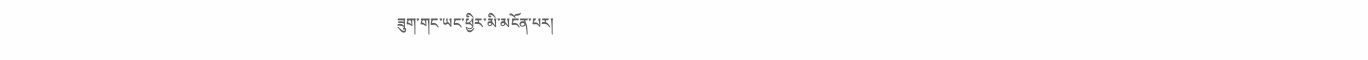ཟུག་གང་ཡང་ཕྱིར་མི་མངོན་པར།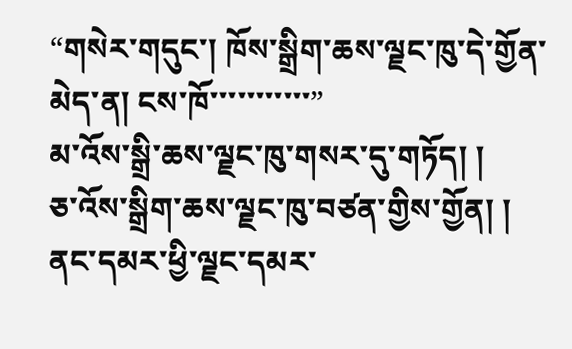“གསེར་གདུང་། ཁོས་སྒྲིག་ཆས་ལྗང་ཁུ་དེ་གྱོན་མེད་ན། ངས་ཁོ་་་་་་་་་་་”
མ་འོས་སྒྲི་ཆས་ལྗང་ཁུ་གསར་དུ་གཏོད། །
ཅ་འོས་སྒྲིག་ཆས་ལྗང་ཁུ་བཙན་གྱིས་གྱོན། །
ནང་དམར་ཕྱི་ལྗང་དམར་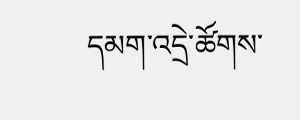དམག་འདྲེ་ཚོགས་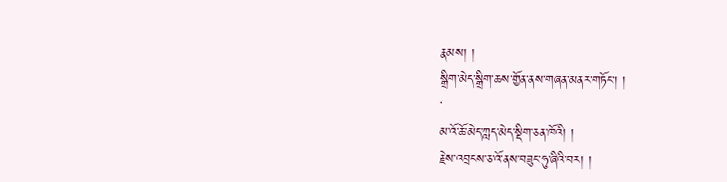རྣམས། །
སྒྲིག་མེད་སྒྲིག་ཆས་གྱོན་ནས་གཞན་མནར་གཏོང་། །
་
མ་འོ་ཆོ་མེད་ཀླད་མེད་སྡིག་ཅན་ཁོའི། །
རྗེས་འབྲངས་ཅ་འོ་ནས་བཟུང་ཧུ་ཞིའི་བར། །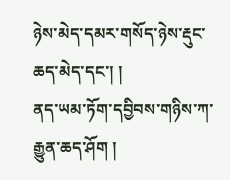ཉེས་མེད་དམར་གསོད་ཉེས་རྡུང་ཆད་མེད་དང་། །
ནད་ཡམ་ཏོག་དབྱིབས་གཉིས་ཀ་རྒྱུན་ཆད་ཤོག །